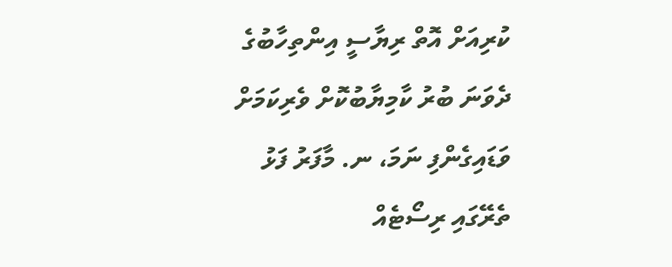ކުރިއަށް އޮތް ރިޔާސީ އިންތިހާބުގެ ދެވަނަ ބުރު ކާމިޔާބުކޮށް ވެރިކަމަށް ވަޑައިގެންފި ނަމަ، ނ. މާފަރު ފަޅު ތެރޭގައި ރިސޯޓެއް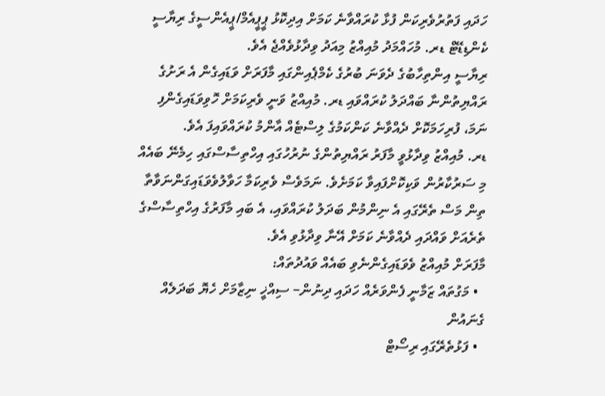ހަދައި ފަތުރުވެރިކަން ފުޅާ ކުރައްވާނެ ކަމަށް އިދިކޮޅު ޕީޕީއެމް/ޕީއެންސީގެ ރިޔާސީ ކެންޑިޑޭޓް ޑރ. މުހައްމަދު މުއިއްޒު މިއަދު ވިދާޅުވެއްޖެ އެވެ.
ރިޔާސީ އިންތިހާބުގެ ދެވަނަ ބުރުގެ ކެމްޕެއިންގައި މާފަރަށް ވަޑައިގެން އެ ރަށުގެ ރައްޔިތުންނާ ބައްދަލު ކުރައްވައި ޑރ. މުއިއްޒު ވަނީ ވެރިކަމަށް ހޮވިވަޑައިގެންފި ނަމަ، ފުރިހަމަކޮށް ދެއްވާނެ ކަންކަމުގެ ލިސްޓެއް އާންމު ކުރައްވައިފަ އެވެ.
ޑރ. މުއިއްޒު ވިދާޅުވީ މާފަރު ރައްޔިތުންގެ ނުރުހުގައި އިހްތިސާސްގައި ހިމެނޭ ބައެއް މި ސަރުކާރުން ވަކިކޮށްފައިވާ ކަމަށެވެ. ނަމަވެސް ވެރިކަމާ ހަވާލުވެވަޑައިގަންނަވާތާ ތިން މަސް ތެރޭގައި އެ ނިންމުން ބަދަލު ކުރައްވައި، އެ ބައި މާފަރުގެ އިހްތިސާސްގެ ތެރެއަށް ވައްދައި ދެއްވާނެ ކަމަށް އޭނާ ވިދާޅުވި އެވެ.
މާފަރަށް މުއިއްޒު ވެވަޑައިގެންނެވި ބައެއް ވައުދުތައް:
  • މަގުތައް ޒަމާނީ ފެންވަރެއް ހަދައި ދިނުން– ސިއްޚީ ނިޒާމަށް ހެޔޮ ބަދަލެއް ގެނައުން
  • ފަޅުތެރޭގައި ރިސޯޓް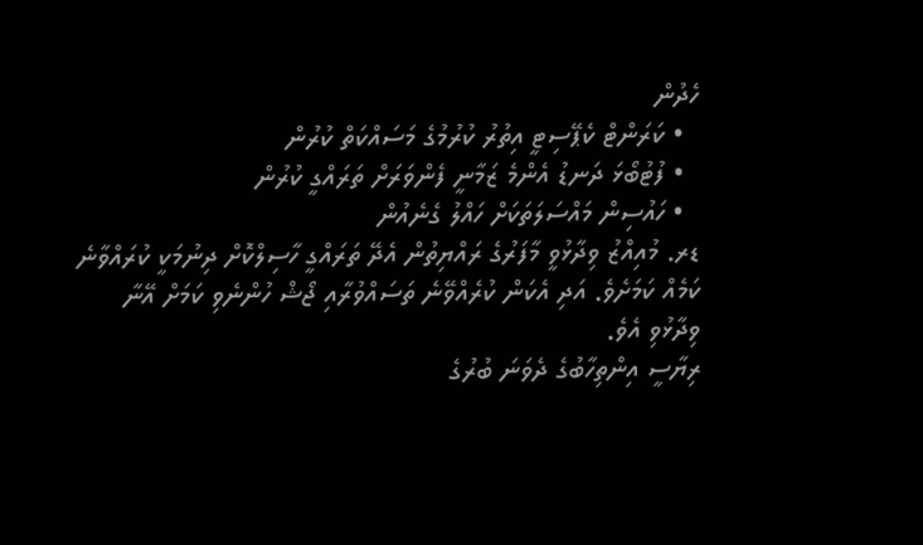ހެދުން
  • ކަރަންޓް ކެޕޭސިޓީ އިތުރު ކުރުމުގެ މަސައްކަތް ކުރުން
  • ފުޓުބޯޅަ ދަނޑު އެންމެ ޒަމާނީ ފެންވަރަށް ތަރައްގީ ކުރުން
  • ހައުސިން މައްސަލަތަކަށް ހައްލު ގެނެއުން
ޑރ. މުއިއްޒު ވިދާޅުވީ މާފަރުގެ ރައްޔިތުން އެދޭ ތަރައްގީ ހާސިލްކޮށް ދިނުމަކީ ކުރައްވާނެ ކަމެއް ކަމަށެވެ. އަދި އެކަން ކުރެއްވޭނެ ތަސައްވުރާއި ޖޯޝް ހުންނެވި ކަމަށް އޭނާ ވިދާޅުވި އެވެ.
ރިޔާސީ އިންތިހާބުގެ ދެވަނަ ބުރުގެ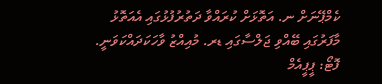ކެމްޕޭނަށް ނ. އަތޮޅަށް ކުރައްވާ ދަތުރުފުޅުގައި އެއަތޮޅު މާފަރުގައި ބޭއްވި ޖަލްސާގައި ޑރ. މުއިއްޒު ވާހަކަދައްކަވަނީ. ފޮޓޯ: ޕީޕީއެމް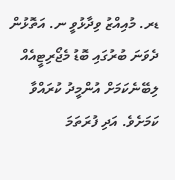ޑރ. މުއިއްޒު ވިދާޅުވީ ނ. އަތޮޅުން ދެވަނަ ބުރުގައި ބޮޑު މެޖޯރިޓީއެއް ލިބޭނެކަމަށް އުންމީދު ކުރައްވާ ކަމަށެވެ. އަދި ފުރަތަމަ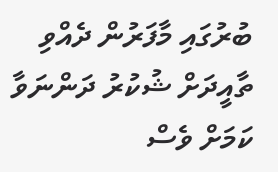ބުރުގައި މާފަރުން ދެއްވި ތާއީދަށް ޝުކުރު ދަންނަވާ ކަމަށް ވެސް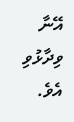އޭނާ ވިދާޅުވި އެވެ.